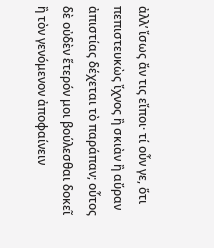ἀλλ’ ἴσως ἄν τις εἴποι· τί οὖν γε, ὅτι πεπιστευκὼς ἴχνος ἢ σκιὰν ἢ αὔραν ἀπιστίας δέχεται τὸ παράπαν; οὗτος δὲ οὐδὲν ἕτερόν μοι βούλεσθαι δοκεῖ ἢ τὸν γενόμενον ἀποφαίνειν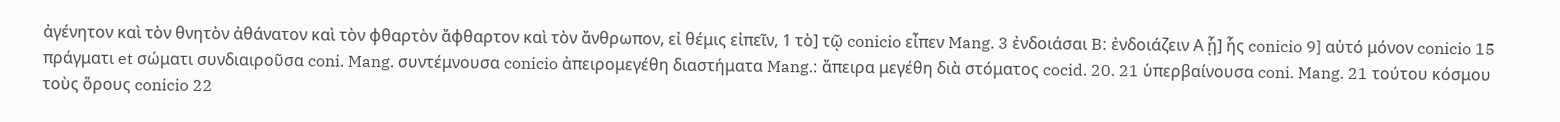ἀγένητον καὶ τὸν θνητὸν ἀθάνατον καὶ τὸν φθαρτὸν ἄφθαρτον καὶ τὸν ἄνθρωπον, εἰ θέμις εἰπεῖν, 1 τὸ] τῷ conicio εἶπεν Mang. 3 ἐνδοιάσαι B: ἐνδοιάζειν Α ᾗ] ἧς conicio 9] αὐτό μόνον conicio 15 πράγματι et σώματι συνδιαιροῦσα coni. Mang. συντέμνουσα conicio ἀπειρομεγέθη διαστήματα Mang.: ἄπειρα μεγέθη διὰ στόματος cocid. 20. 21 ὑπερβαίνουσα coni. Mang. 21 τούτου κόσμου τοὺς ὅρους conicio 22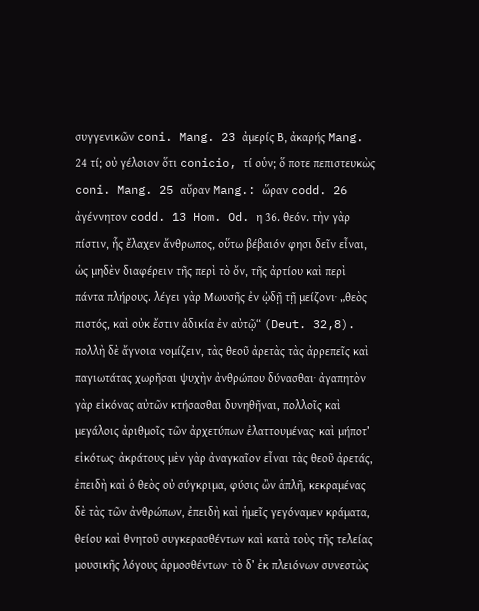συγγενικῶν coni. Mang. 23 ἀμερίς Β, ἀκαρής Mang. 24 τί; οὐ γέλοιον ὅτι conicio, τί οὑν; ὅ ποτε πεπιστευκὼς coni. Mang. 25 αὔραν Mang.: ὥραν codd. 26 ἀγέννητον codd. 13 Hom. Od. η 36. θεόν. τὴν γὰρ πίστιν, ἧς ἔλαχεν ἄνθρωπος, οὕτω βέβαιόν φησι δεῖν εἶναι, ὡς μηδὲν διαφέρειν τῆς περὶ τὸ ὄν, τῆς ἀρτίου καὶ περὶ πάντα πλήρους. λέγει γὰρ Μωυσῆς ἐν ᾠδῇ τῇ μείζονι· „θεὸς πιστός, καὶ οὐκ ἔστιν ἀδικία ἐν αὐτῷ“ (Deut. 32,8). πολλὴ δὲ ἄγνοια νομίζειν, τὰς θεοῦ ἀρετὰς τὰς ἀρρεπεῖς καὶ παγιωτάτας χωρῆσαι ψυχὴν ἀνθρώπου δύνασθαι· ἀγαπητὸν γὰρ εἰκόνας αὐτῶν κτήσασθαι δυνηθῆναι, πολλοῖς καὶ μεγάλοις ἀριθμοῖς τῶν ἀρχετύπων ἐλαττουμένας· καὶ μήποτ’ εἰκότως· ἀκράτους μὲν γὰρ ἀναγκαῖον εἶναι τὰς θεοῦ ἀρετάς, ἐπειδὴ καὶ ὁ θεὸς οὐ σύγκριμα, φύσις ὢν ἁπλῆ, κεκραμένας δὲ τὰς τῶν ἀνθρώπων, ἐπειδὴ καὶ ἡμεῖς γεγόναμεν κράματα, θείου καὶ θνητοῦ συγκερασθέντων καὶ κατὰ τοὺς τῆς τελείας μουσικῆς λόγους ἁρμοσθέντων· τὸ δ’ ἐκ πλειόνων συνεστὼς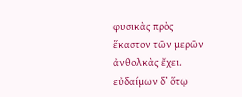φυσικὰς πρὸς ἕκαστον τῶν μερῶν ἀνθολκὰς ἔχει. εὐδαίμων δ’ ὅτῳ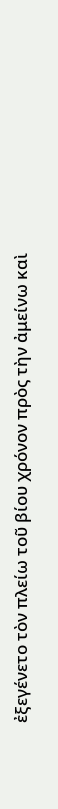ἐξεγένετο τὸν πλείω τοῦ βίου χρόνον πρὸς τὴν ἀμείνω καὶ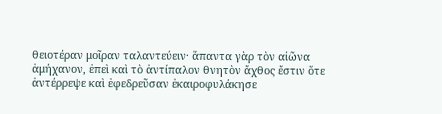θειοτέραν μοῖραν ταλαντεύειν· ἅπαντα γὰρ τὸν αἰῶνα ἀμήχανον, ἐπεὶ καὶ τὸ ἀντίπαλον θνητὸν ἄχθος ἔστιν ὅτε ἀντέρρεψε καὶ ἐφεδρεῦσαν ἐκαιροφυλάκησε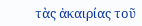τὰς ἀκαιρίας τοῦ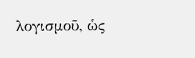λογισμοῦ, ὡς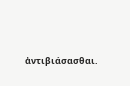ἀντιβιάσασθαι.